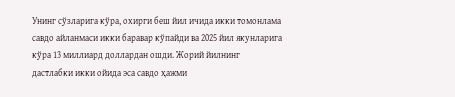Унинг сўзларига кўра, охирги беш йил ичида икки томонлама савдо айланмаси икки баравар кўпайди ва 2025 йил якунларига кўра 13 миллиард доллардан ошди. Жорий йилнинг дастлабки икки ойида эса савдо ҳажми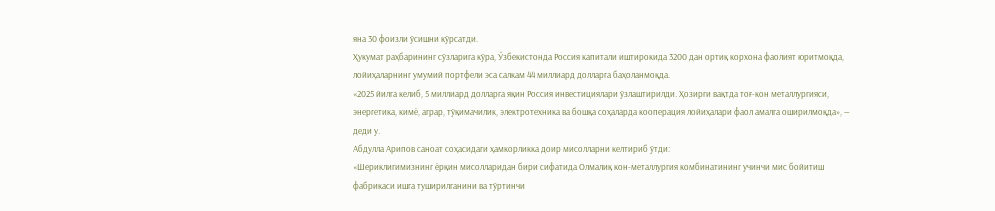яна 30 фоизли ўсишни кўрсатди.
Ҳукумат раҳбарининг сўзларига кўра, Ўзбекистонда Россия капитали иштирокида 3200 дан ортиқ корхона фаолият юритмоқда, лойиҳаларнинг умумий портфели эса салкам 44 миллиард долларга баҳоланмоқда.
«2025 йилга келиб, 5 миллиард долларга яқин Россия инвестициялари ўзлаштирилди. Ҳозирги вақтда тоғ-кон металлургияси, энергетика, кимё, аграр, тўқимачилик, электротехника ва бошқа соҳаларда кооперация лойиҳалари фаол амалга оширилмоқда», — деди у.
Абдулла Арипов саноат соҳасидаги ҳамкорликка доир мисолларни келтириб ўтди:
«Шериклигимизнинг ёрқин мисолларидан бири сифатида Олмалиқ кон-металлургия комбинатининг учинчи мис бойитиш фабрикаси ишга туширилганини ва тўртинчи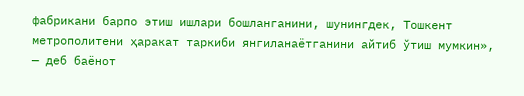фабрикани барпо этиш ишлари бошланганини, шунингдек, Тошкент метрополитени ҳаракат таркиби янгиланаётганини айтиб ўтиш мумкин», — деб баёнот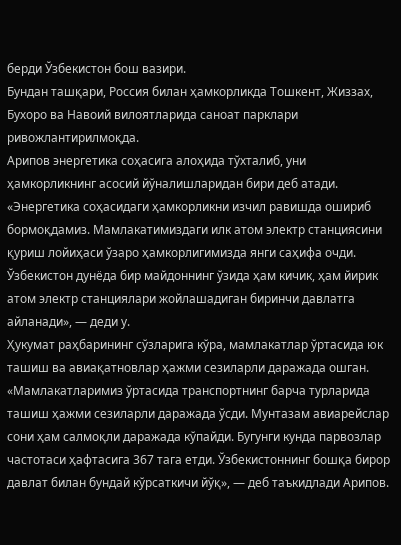берди Ўзбекистон бош вазири.
Бундан ташқари, Россия билан ҳамкорликда Тошкент, Жиззах, Бухоро ва Навоий вилоятларида саноат парклари ривожлантирилмоқда.
Арипов энергетика соҳасига алоҳида тўхталиб, уни ҳамкорликнинг асосий йўналишларидан бири деб атади.
«Энергетика соҳасидаги ҳамкорликни изчил равишда ошириб бормоқдамиз. Мамлакатимиздаги илк атом электр станциясини қуриш лойиҳаси ўзаро ҳамкорлигимизда янги саҳифа очди. Ўзбекистон дунёда бир майдоннинг ўзида ҳам кичик, ҳам йирик атом электр станциялари жойлашадиган биринчи давлатга айланади», — деди у.
Ҳукумат раҳбарининг сўзларига кўра, мамлакатлар ўртасида юк ташиш ва авиақатновлар ҳажми сезиларли даражада ошган.
«Мамлакатларимиз ўртасида транспортнинг барча турларида ташиш ҳажми сезиларли даражада ўсди. Мунтазам авиарейслар сони ҳам салмоқли даражада кўпайди. Бугунги кунда парвозлар частотаси ҳафтасига 367 тага етди. Ўзбекистоннинг бошқа бирор давлат билан бундай кўрсаткичи йўқ», — деб таъкидлади Арипов.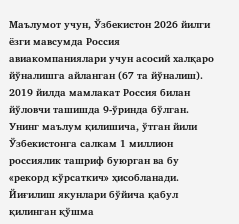Маълумот учун, Ўзбекистон 2026 йилги ёзги мавсумда Россия авиакомпаниялари учун асосий халқаро йўналишга айланган (67 та йўналиш). 2019 йилда мамлакат Россия билан йўловчи ташишда 9-ўринда бўлган.
Унинг маълум қилишича, ўтган йили Ўзбекистонга салкам 1 миллион россиялик ташриф буюрган ва бу «рекорд кўрсаткич» ҳисобланади.
Йиғилиш якунлари бўйича қабул қилинган қўшма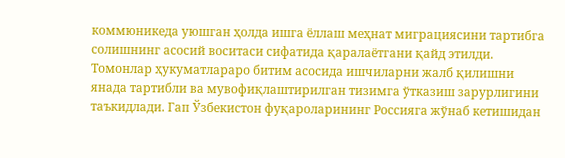коммюникеда уюшган ҳолда ишга ёллаш меҳнат миграциясини тартибга солишнинг асосий воситаси сифатида қаралаётгани қайд этилди.
Томонлар ҳукуматлараро битим асосида ишчиларни жалб қилишни янада тартибли ва мувофиқлаштирилган тизимга ўтказиш зарурлигини таъкидлади. Гап Ўзбекистон фуқароларининг Россияга жўнаб кетишидан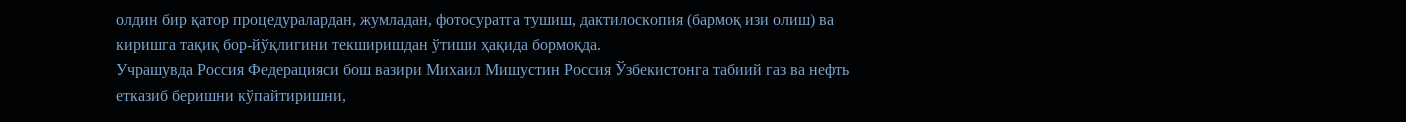олдин бир қатор процедуралардан, жумладан, фотосуратга тушиш, дактилоскопия (бармоқ изи олиш) ва киришга тақиқ бор-йўқлигини текширишдан ўтиши ҳақида бормоқда.
Учрашувда Россия Федерацияси бош вазири Михаил Мишустин Россия Ўзбекистонга табиий газ ва нефть етказиб беришни кўпайтиришни,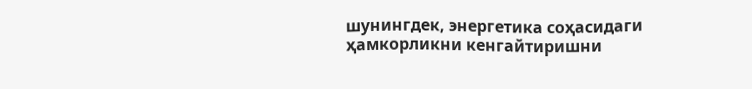шунингдек, энергетика соҳасидаги ҳамкорликни кенгайтиришни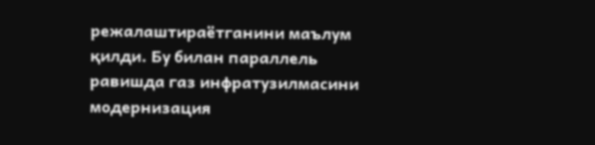режалаштираётганини маълум қилди. Бу билан параллель равишда газ инфратузилмасини модернизация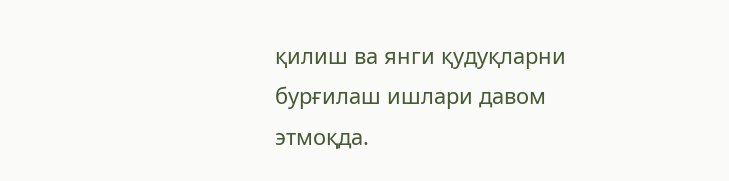қилиш ва янги қудуқларни бурғилаш ишлари давом этмоқда.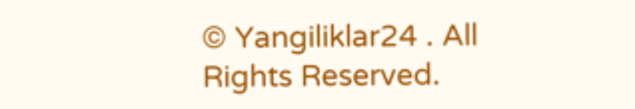© Yangiliklar24 . All Rights Reserved.